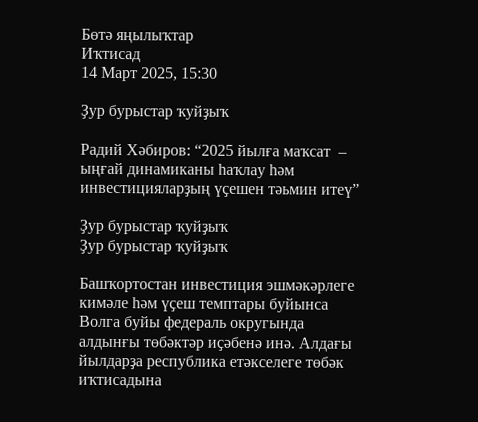Бөтә яңылыҡтар
Иҡтисад
14 Март 2025, 15:30

Ҙур бурыстар ҡуйҙыҡ

Радий Хәбиров: “2025 йылға маҡсат  – ыңғай динамиканы һаҡлау һәм инвестицияларҙың үҫешен тәьмин итеү”

Ҙур бурыстар ҡуйҙыҡ
Ҙур бурыстар ҡуйҙыҡ

Башҡортостан инвестиция эшмәкәрлеге кимәле һәм үҫеш темптары буйынса Волга буйы федераль округында алдынғы төбәктәр иҫәбенә инә. Алдағы йылдарҙа республика етәкселеге төбәк иҡтисадына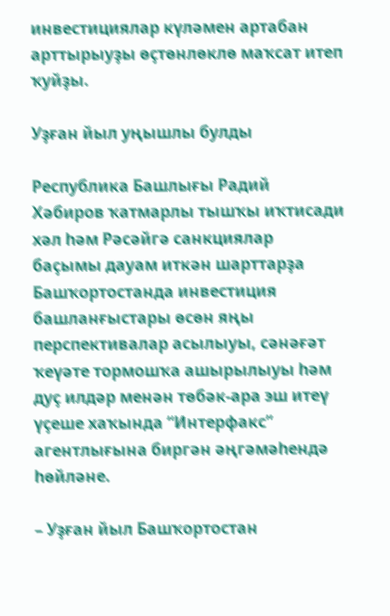инвестициялар күләмен артабан арттырыуҙы өҫтөнлөклө маҡсат итеп ҡуйҙы.

Уҙған йыл уңышлы булды

Республика Башлығы Радий Хәбиров ҡатмарлы тышҡы иҡтисади хәл һәм Рәсәйгә санкциялар баҫымы дауам иткән шарттарҙа Башҡортостанда инвестиция башланғыстары өсөн яңы перспективалар асылыуы, сәнәғәт ҡеүәте тормошҡа ашырылыуы һәм дуҫ илдәр менән төбәк-ара эш итеү үҫеше хаҡында “Интерфакс” агентлығына биргән әңгәмәһендә һөйләне.

– Уҙған йыл Башҡортостан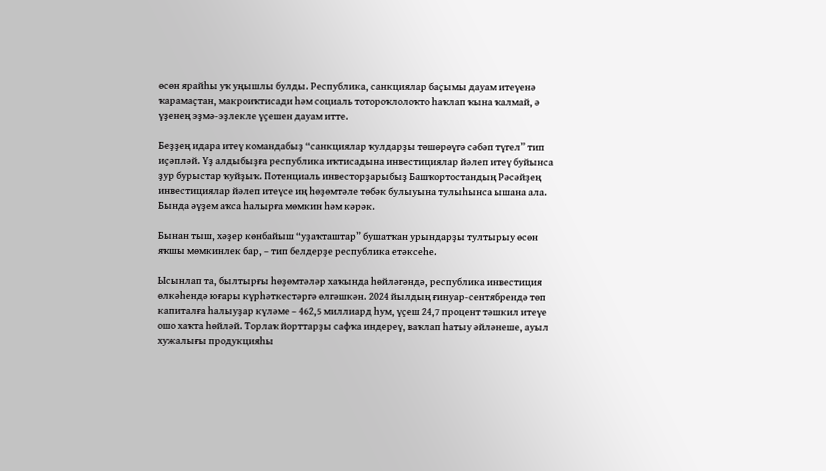өсөн ярайһы уҡ уңышлы булды. Республика, санкциялар баҫымы дауам итеүенә ҡарамаҫтан, макроиҡтисади һәм социаль тотороҡлолоҡто һаҡлап ҡына ҡалмай, ә үҙенең эҙмә-эҙлекле үҫешен дауам итте.

Беҙҙең идара итеү командабыҙ “санкциялар ҡулдарҙы төшөрөүгә сәбәп түгел” тип иҫәпләй. Үҙ алдыбыҙға республика иҡтисадына инвестициялар йәлеп итеү буйынса ҙур бурыстар ҡуйҙыҡ. Потенциаль инвесторҙарыбыҙ Башҡортостандың Рәсәйҙең  инвестициялар йәлеп итеүсе иң һөҙөмтәле төбәк булыуына тулыһынса ышана ала. Бында әүҙем аҡса һалырға мөмкин һәм кәрәк.

Бынан тыш, хәҙер көнбайыш “уҙаҡташтар” бушатҡан урындарҙы тултырыу өсөн яҡшы мөмкинлек бар, – тип белдерҙе республика етәксеһе.

Ысынлап та, былтырғы һөҙөмтәләр хаҡында һөйләгәндә, республика инвестиция өлкәһендә юғары күрһәткестәргә өлгәшкән. 2024 йылдың ғинуар-сентябрендә төп капиталға һалыуҙар күләме – 462,5 миллиард һум, үҫеш 24,7 процент тәшкил итеүе ошо хаҡта һөйләй. Торлаҡ йорттарҙы сафҡа индереү, ваҡлап һатыу әйләнеше, ауыл хужалығы продукцияһы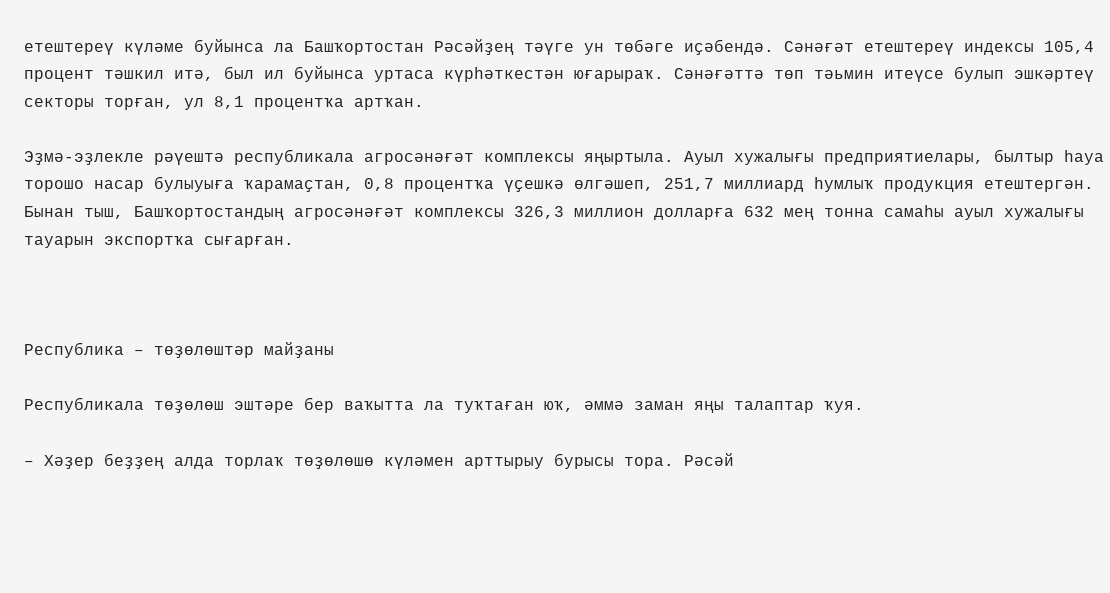етештереү күләме буйынса ла Башҡортостан Рәсәйҙең тәүге ун төбәге иҫәбендә. Сәнәғәт етештереү индексы 105,4 процент тәшкил итә, был ил буйынса уртаса күрһәткестән юғарыраҡ. Сәнәғәттә төп тәьмин итеүсе булып эшкәртеү секторы торған, ул 8,1 процентҡа артҡан.

Эҙмә-эҙлекле рәүештә республикала агросәнәғәт комплексы яңыртыла. Ауыл хужалығы предприятиелары, былтыр һауа торошо насар булыуыға ҡарамаҫтан, 0,8 процентҡа үҫешкә өлгәшеп, 251,7 миллиард һумлыҡ продукция етештергән. Бынан тыш, Башҡортостандың агросәнәғәт комплексы 326,3 миллион долларға 632 мең тонна самаһы ауыл хужалығы тауарын экспортҡа сығарған.



Республика – төҙөлөштәр майҙаны

Республикала төҙөлөш эштәре бер ваҡытта ла туҡтаған юҡ, әммә заман яңы талаптар ҡуя.

– Хәҙер беҙҙең алда торлаҡ төҙөлөшө күләмен арттырыу бурысы тора. Рәсәй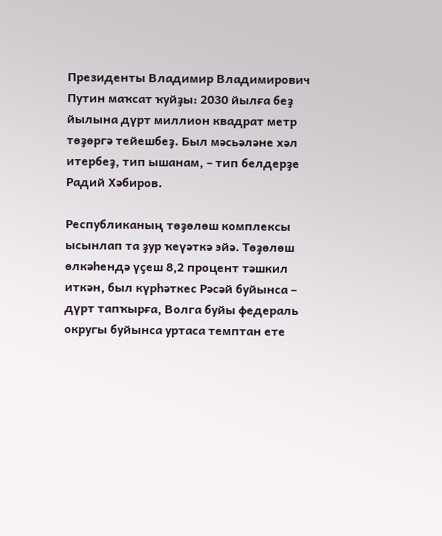Президенты Владимир Владимирович Путин маҡсат ҡуйҙы: 2030 йылға беҙ йылына дүрт миллион квадрат метр төҙөргә тейешбеҙ. Был мәсьәләне хәл итербеҙ, тип ышанам, – тип белдерҙе Радий Хәбиров.

Республиканың төҙөлөш комплексы ысынлап та ҙур ҡеүәткә эйә. Төҙөлөш өлкәһендә үҫеш 8,2 процент тәшкил иткән, был күрһәткес Рәсәй буйынса – дүрт тапҡырға, Волга буйы федераль округы буйынса уртаса темптан ете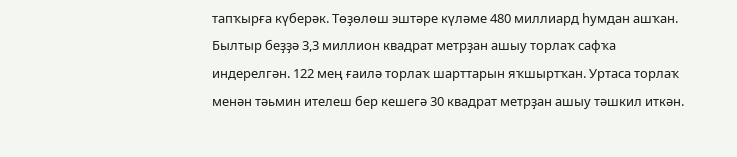тапҡырға күберәк. Төҙөлөш эштәре күләме 480 миллиард һумдан ашҡан. Былтыр беҙҙә 3,3 миллион квадрат метрҙан ашыу торлаҡ сафҡа индерелгән. 122 мең ғаилә торлаҡ шарттарын яҡшыртҡан. Уртаса торлаҡ менән тәьмин ителеш бер кешегә 30 квадрат метрҙан ашыу тәшкил иткән.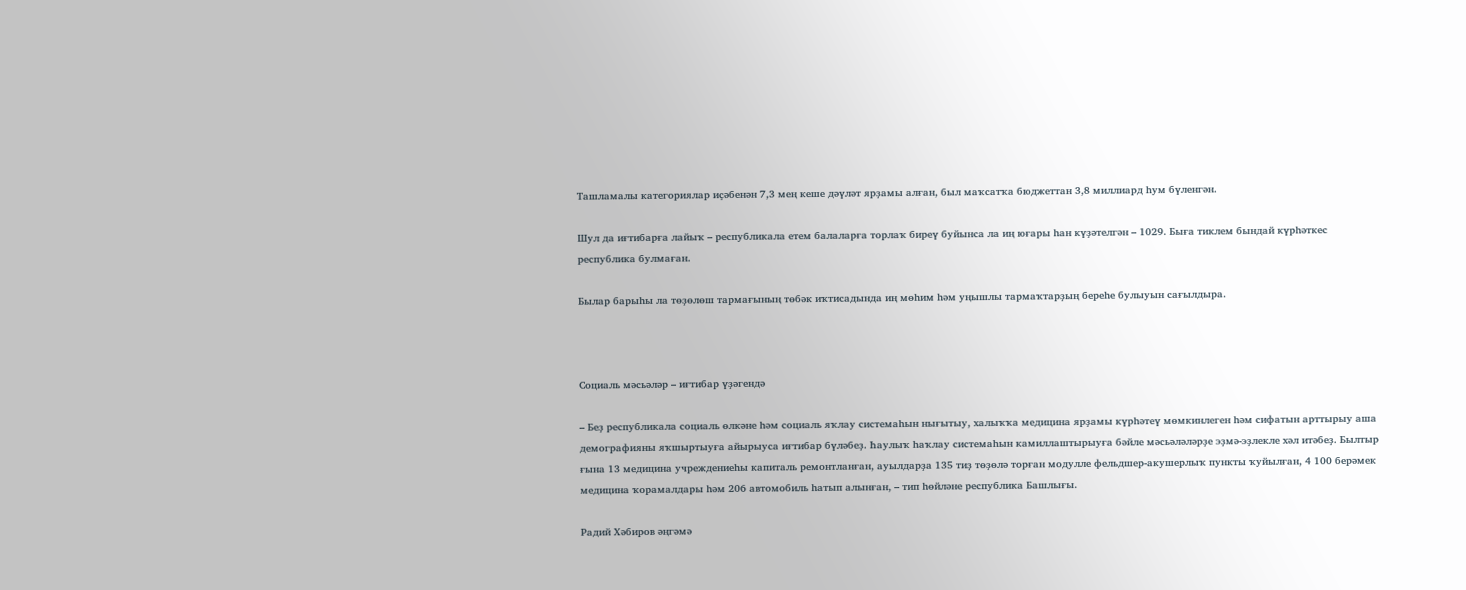Ташламалы категориялар иҫәбенән 7,3 мең кеше дәүләт ярҙамы алған, был маҡсатҡа бюджеттан 3,8 миллиард һум бүленгән.

Шул да иғтибарға лайыҡ – республикала етем балаларға торлаҡ биреү буйынса ла иң юғары һан күҙәтелгән – 1029. Быға тиклем бындай күрһәткес республика булмаған.

Былар барыһы ла төҙөлөш тармағының төбәк иҡтисадында иң мөһим һәм уңышлы тармаҡтарҙың береһе булыуын сағылдыра.



Социаль мәсьәләр – иғтибар үҙәгендә

– Беҙ республикала социаль өлкәне һәм социаль яҡлау системаһын нығытыу, халыҡҡа медицина ярҙамы күрһәтеү мөмкинлеген һәм сифатын арттырыу аша демографияны яҡшыртыуға айырыуса иғтибар бүләбеҙ. Һаулыҡ һаҡлау системаһын камиллаштырыуға бәйле мәсьәләләрҙе эҙмә-эҙлекле хәл итәбеҙ. Былтыр ғына 13 медицина учреждениеһы капиталь ремонтланған, ауылдарҙа 135 тиҙ төҙөлә торған модулле фельдшер-акушерлыҡ пункты ҡуйылған, 4 100 берәмек медицина ҡорамалдары һәм 206 автомобиль һатып алынған, – тип һөйләне республика Башлығы.

Радий Хәбиров әңгәмә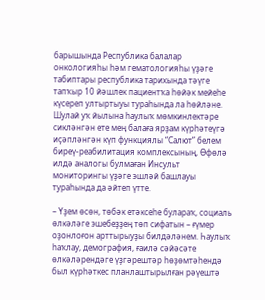барышында Республика балалар онкологияһы һәм гематологияһы үҙәге табиптары республика тарихында тәүге тапҡыр 10 йәшлек пациентҡа һөйәк мейеһе күсереп ултыртыуы тураһында ла һөйләне. Шулай уҡ йылына һаулыҡ мөмкинлектәре сикләнгән ете мең балаға ярҙам күрһәтеүгә иҫәпләнгән күп функциялы “Салют” белем биреү-реабилитация комплексының, Өфөлә илдә аналогы булмаған Инсульт мониторингы үҙәге эшләй башлауы тураһында да әйтеп үтте.

– Үҙем өсөн, төбәк етәксеһе булараҡ, социаль өлкәләге эшебеҙҙең төп сифатын – ғүмер оҙонлоғон арттырыуҙы билдәләнем. Һаулыҡ һаҡлау, демография, ғаилә сәйәсәте өлкәләрендәге үҙгәрештәр һөҙөмтәһендә был күрһәткес планлаштырылған рәүештә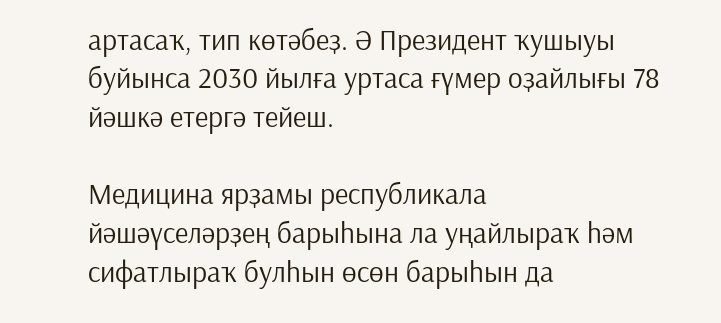артасаҡ, тип көтәбеҙ. Ә Президент ҡушыуы буйынса 2030 йылға уртаса ғүмер оҙайлығы 78 йәшкә етергә тейеш.

Медицина ярҙамы республикала йәшәүселәрҙең барыһына ла уңайлыраҡ һәм сифатлыраҡ булһын өсөн барыһын да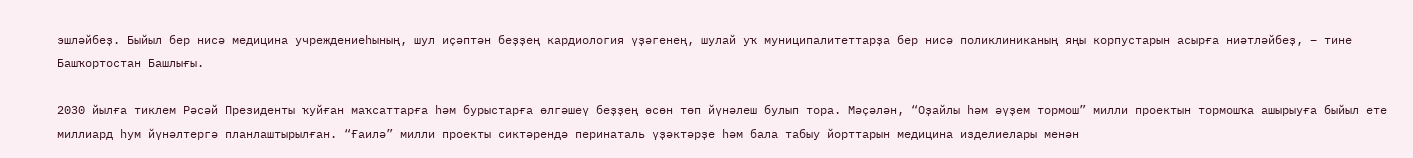эшләйбеҙ. Быйыл бер нисә медицина учреждениеһының, шул иҫәптән беҙҙең кардиология үҙәгенең, шулай уҡ муниципалитеттарҙа бер нисә поликлиниканың яңы корпустарын асырға ниәтләйбеҙ, – тине Башҡортостан Башлығы.

2030 йылға тиклем Рәсәй Президенты ҡуйған маҡсаттарға һәм бурыстарға өлгәшеү беҙҙең өсөн төп йүнәлеш булып тора. Мәҫәлән, “Оҙайлы һәм әүҙем тормош” милли проектын тормошҡа ашырыуға быйыл ете миллиард һум йүнәлтергә планлаштырылған. “Ғаилә” милли проекты сиктәрендә перинаталь үҙәктәрҙе һәм бала табыу йорттарын медицина изделиелары менән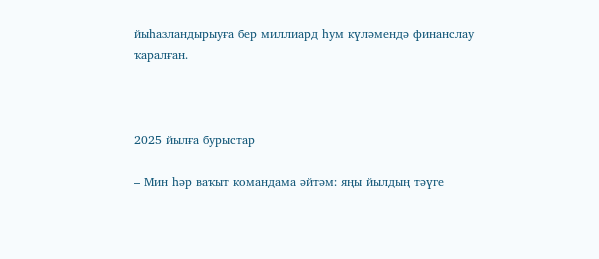йыһазландырыуға бер миллиард һум күләмендә финанслау ҡаралған.



2025 йылға бурыстар

– Мин һәр ваҡыт командама әйтәм: яңы йылдың тәүге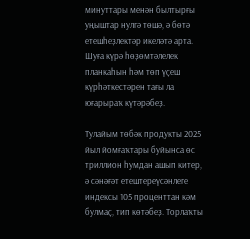минуттары менән былтырғы уңыштар нулгә төшә, ә бөтә етешһеҙлектәр икеләтә арта. Шуға күрә һөҙөмтәлелек планкаһын һәм төп үҫеш күрһәткестәрен тағы ла юғарыраҡ күтәрәбеҙ.

Тулайым төбәк продукты 2025 йыл йомғаҡтары буйынса өс триллион һумдан ашып китер, ә сәнәғәт етештереүсәнлеге индексы 105 проценттан кәм булмаҫ, тип көтәбеҙ. Торлаҡты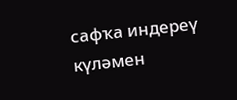сафҡа индереү күләмен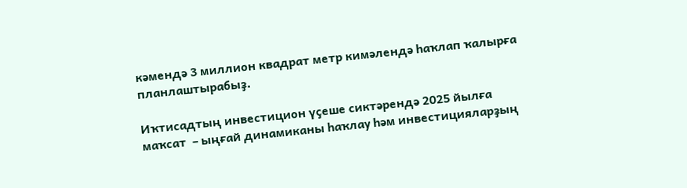кәмендә 3 миллион квадрат метр кимәлендә һаҡлап ҡалырға планлаштырабыҙ.

Иҡтисадтың инвестицион үҫеше сиктәрендә 2025 йылға маҡсат  – ыңғай динамиканы һаҡлау һәм инвестицияларҙың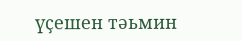үҫешен тәьмин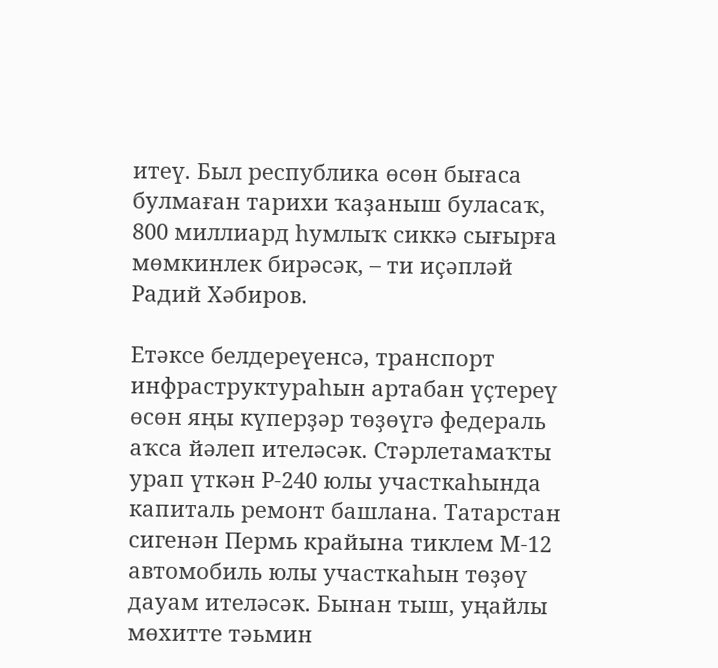итеү. Был республика өсөн бығаса булмаған тарихи ҡаҙаныш буласаҡ, 800 миллиард һумлыҡ сиккә сығырға мөмкинлек бирәсәк, – ти иҫәпләй Радий Хәбиров.

Етәксе белдереүенсә, транспорт инфраструктураһын артабан үҫтереү өсөн яңы күперҙәр төҙөүгә федераль аҡса йәлеп ителәсәк. Стәрлетамаҡты урап үткән Р-240 юлы участкаһында капиталь ремонт башлана. Татарстан сигенән Пермь крайына тиклем М-12 автомобиль юлы участкаһын төҙөү дауам ителәсәк. Бынан тыш, уңайлы мөхитте тәьмин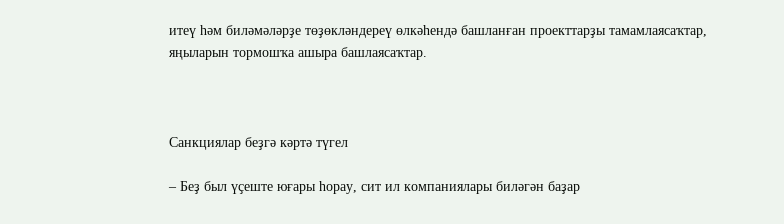итеү һәм биләмәләрҙе төҙөкләндереү өлкәһендә башланған проекттарҙы тамамлаясаҡтар, яңыларын тормошҡа ашыра башлаясаҡтар.



Санкциялар беҙгә кәртә түгел

– Беҙ был үҫеште юғары һорау, сит ил компаниялары биләгән баҙар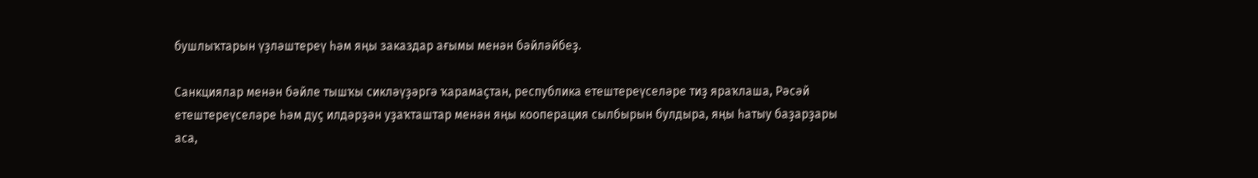бушлыҡтарын үҙләштереү һәм яңы заказдар ағымы менән бәйләйбеҙ.

Санкциялар менән бәйле тышҡы сикләүҙәргә ҡарамаҫтан, республика етештереүселәре тиҙ яраҡлаша, Рәсәй етештереүселәре һәм дуҫ илдәрҙән уҙаҡташтар менән яңы кооперация сылбырын булдыра, яңы һатыу баҙарҙары аса,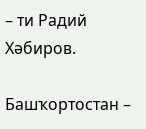– ти Радий Хәбиров.

Башҡортостан –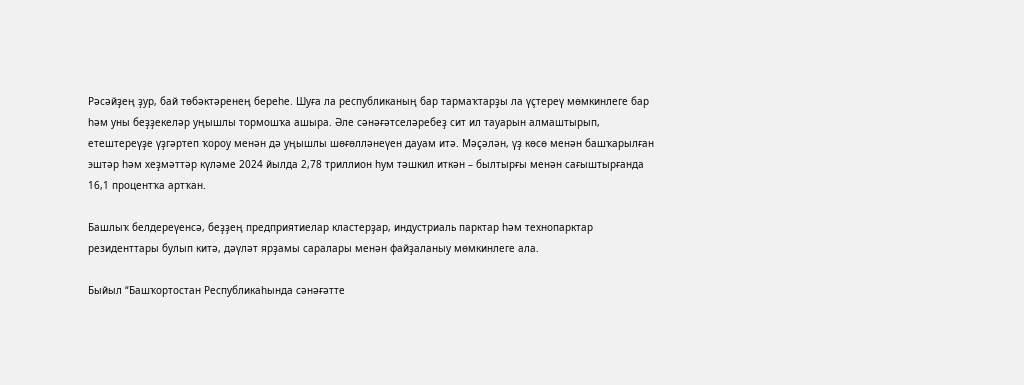Рәсәйҙең ҙур, бай төбәктәренең береһе. Шуға ла республиканың бар тармаҡтарҙы ла үҫтереү мөмкинлеге бар һәм уны беҙҙекеләр уңышлы тормошҡа ашыра. Әле сәнәғәтселәребеҙ сит ил тауарын алмаштырып, етештереүҙе үҙгәртеп ҡороу менән дә уңышлы шөғөлләнеүен дауам итә. Мәҫәлән, үҙ көсө менән башҡарылған эштәр һәм хеҙмәттәр күләме 2024 йылда 2,78 триллион һум тәшкил иткән – былтырғы менән сағыштырғанда 16,1 процентҡа артҡан.

Башлыҡ белдереүенсә, беҙҙең предприятиелар кластерҙар, индустриаль парктар һәм технопарктар резиденттары булып китә, дәүләт ярҙамы саралары менән файҙаланыу мөмкинлеге ала.

Быйыл “Башҡортостан Республикаһында сәнәғәтте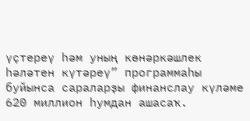үҫтереү һәм уның көнәркәшлек һәләтен күтәреү” программаһы буйынса сараларҙы финанслау күләме 620 миллион һумдан ашасаҡ.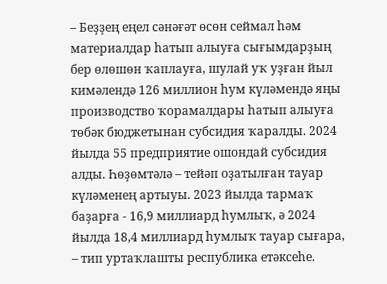– Беҙҙең еңел сәнәғәт өсөн сеймал һәм материалдар һатып алыуға сығымдарҙың бер өлөшөн ҡаплауға, шулай уҡ уҙған йыл кимәлендә 126 миллион һум күләмендә яңы производство ҡорамалдары һатып алыуға төбәк бюджетынан субсидия ҡаралды. 2024 йылда 55 предприятие ошондай субсидия алды. Һөҙөмтәлә – тейәп оҙатылған тауар күләменең артыуы. 2023 йылда тармаҡ баҙарға - 16,9 миллиард һумлыҡ, ә 2024 йылда 18,4 миллиард һумлыҡ тауар сығара, – тип уртаҡлашты республика етәксеһе.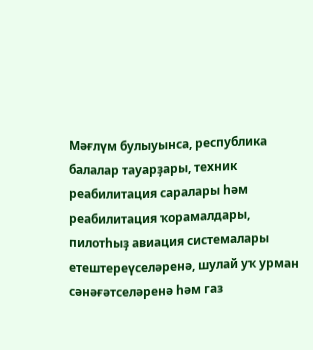Мәғлүм булыуынса, республика балалар тауарҙары, техник реабилитация саралары һәм реабилитация ҡорамалдары, пилотһыҙ авиация системалары етештереүселәренә, шулай уҡ урман сәнәғәтселәренә һәм газ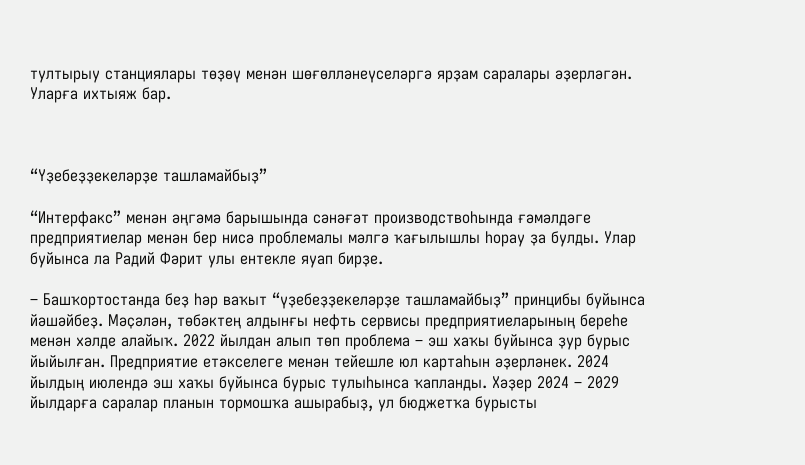тултырыу станциялары төҙөү менән шөғөлләнеүселәргә ярҙам саралары әҙерләгән. Уларға ихтыяж бар.



“Үҙебеҙҙекеләрҙе ташламайбыҙ”

“Интерфакс” менән әңгәмә барышында сәнәғәт производствоһында ғәмәлдәге предприятиелар менән бер нисә проблемалы мәлгә ҡағылышлы һорау ҙа булды. Улар буйынса ла Радий Фәрит улы ентекле яуап бирҙе.

– Башҡортостанда беҙ һәр ваҡыт “үҙебеҙҙекеләрҙе ташламайбыҙ” принцибы буйынса йәшәйбеҙ. Мәҫәлән, төбәктең алдынғы нефть сервисы предприятиеларының береһе менән хәлде алайыҡ. 2022 йылдан алып төп проблема – эш хаҡы буйынса ҙур бурыс йыйылған. Предприятие етәкселеге менән тейешле юл картаһын әҙерләнек. 2024 йылдың июлендә эш хаҡы буйынса бурыс тулыһынса ҡапланды. Хәҙер 2024 – 2029 йылдарға саралар планын тормошҡа ашырабыҙ, ул бюджетҡа бурысты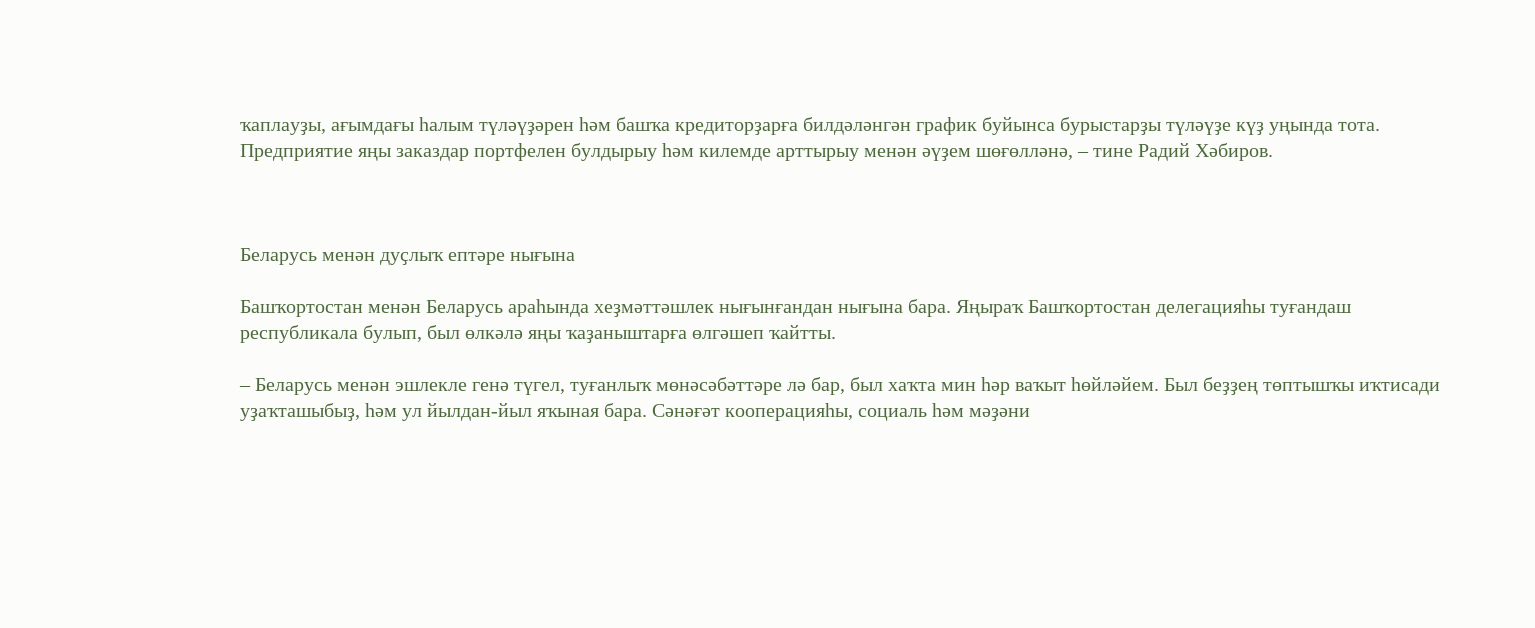ҡаплауҙы, ағымдағы һалым түләүҙәрен һәм башҡа кредиторҙарға билдәләнгән график буйынса бурыстарҙы түләүҙе күҙ уңында тота. Предприятие яңы заказдар портфелен булдырыу һәм килемде арттырыу менән әүҙем шөғөлләнә, – тине Радий Хәбиров.



Беларусь менән дуҫлыҡ ептәре нығына

Башҡортостан менән Беларусь араһында хеҙмәттәшлек нығынғандан нығына бара. Яңыраҡ Башҡортостан делегацияһы туғандаш республикала булып, был өлкәлә яңы ҡаҙаныштарға өлгәшеп ҡайтты.

– Беларусь менән эшлекле генә түгел, туғанлыҡ мөнәсәбәттәре лә бар, был хаҡта мин һәр ваҡыт һөйләйем. Был беҙҙең төптышҡы иҡтисади уҙаҡташыбыҙ, һәм ул йылдан-йыл яҡыная бара. Сәнәғәт кооперацияһы, социаль һәм мәҙәни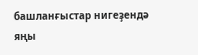башланғыстар нигеҙендә яңы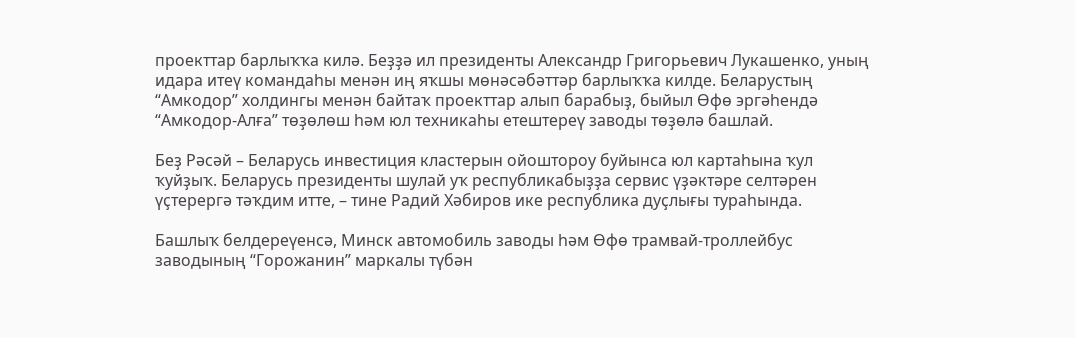проекттар барлыҡҡа килә. Беҙҙә ил президенты Александр Григорьевич Лукашенко, уның идара итеү командаһы менән иң яҡшы мөнәсәбәттәр барлыҡҡа килде. Беларустың “Амкодор” холдингы менән байтаҡ проекттар алып барабыҙ, быйыл Өфө эргәһендә “Амкодор-Алға” төҙөлөш һәм юл техникаһы етештереү заводы төҙөлә башлай.

Беҙ Рәсәй – Беларусь инвестиция кластерын ойоштороу буйынса юл картаһына ҡул ҡуйҙыҡ. Беларусь президенты шулай уҡ республикабыҙҙа сервис үҙәктәре селтәрен үҫтерергә тәҡдим итте, – тине Радий Хәбиров ике республика дуҫлығы тураһында.

Башлыҡ белдереүенсә, Минск автомобиль заводы һәм Өфө трамвай-троллейбус заводының “Горожанин” маркалы түбән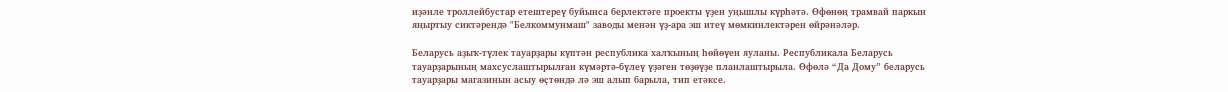иҙәнле троллейбустар етештереү буйынса берлектәге проекты үҙен уңышлы күрһәтә. Өфөнөң трамвай паркын яңыртыу сиктәрендә "Белкоммунмаш" заводы менән үҙ-ара эш итеү мөмкинлектәрен өйрәнәләр.

Беларусь аҙыҡ-түлек тауарҙары күптән республика халҡының һөйөүен яуланы. Республикала Беларусь тауарҙарының махсуслаштырылған күмәртә-бүлеү үҙәген төҙөүҙе планлаштырыла. Өфөлә “Да Дому” беларусь тауарҙары магазинын асыу өҫтөндә лә эш алып барыла, тип етәксе.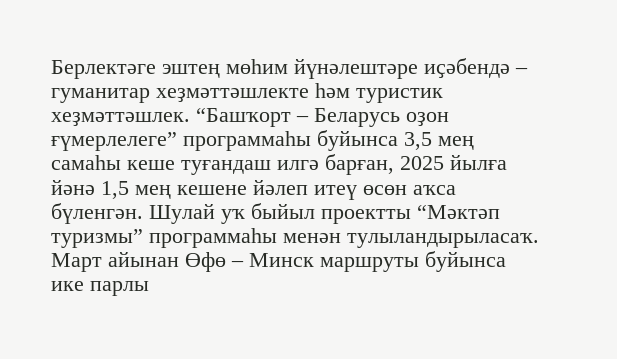Берлектәге эштең мөһим йүнәлештәре иҫәбендә – гуманитар хеҙмәттәшлекте һәм туристик хеҙмәттәшлек. “Башҡорт – Беларусь оҙон ғүмерлелеге” программаһы буйынса 3,5 мең самаһы кеше туғандаш илгә барған, 2025 йылға йәнә 1,5 мең кешене йәлеп итеү өсөн аҡса бүленгән. Шулай уҡ быйыл проектты “Мәктәп туризмы” программаһы менән тулыландырыласаҡ. Март айынан Өфө – Минск маршруты буйынса ике парлы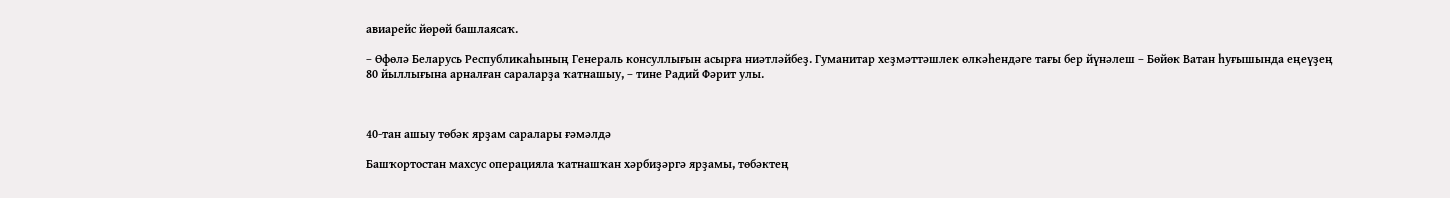авиарейс йөрөй башлаясаҡ.

– Өфөлә Беларусь Республикаһының Генераль консуллығын асырға ниәтләйбеҙ. Гуманитар хеҙмәттәшлек өлкәһендәге тағы бер йүнәлеш – Бөйөк Ватан һуғышында еңеүҙең 80 йыллығына арналған сараларҙа ҡатнашыу, – тине Радий Фәрит улы.



40-тан ашыу төбәк ярҙам саралары ғәмәлдә

Башҡортостан махсус операцияла ҡатнашҡан хәрбиҙәргә ярҙамы, төбәктең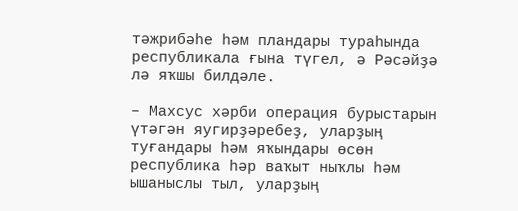тәжрибәһе һәм пландары тураһында республикала ғына түгел, ә Рәсәйҙә лә яҡшы билдәле.

– Махсус хәрби операция бурыстарын үтәгән яугирҙәребеҙ, уларҙың туғандары һәм яҡындары өсөн республика һәр ваҡыт ныҡлы һәм ышаныслы тыл, уларҙың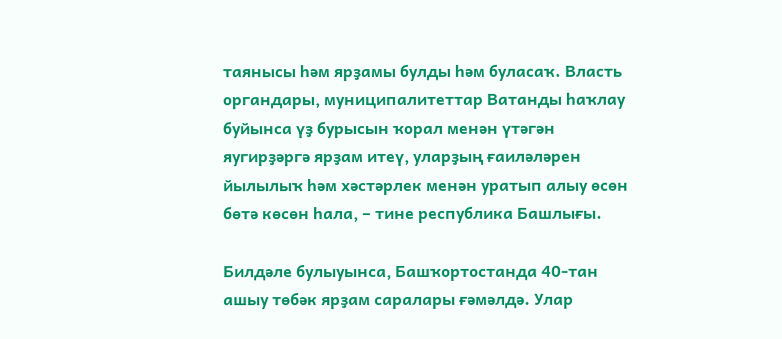таянысы һәм ярҙамы булды һәм буласаҡ. Власть органдары, муниципалитеттар Ватанды һаҡлау буйынса үҙ бурысын ҡорал менән үтәгән яугирҙәргә ярҙам итеү, уларҙың ғаиләләрен йылылыҡ һәм хәстәрлек менән уратып алыу өсөн бөтә көсөн һала, – тине республика Башлығы.

Билдәле булыуынса, Башҡортостанда 40-тан ашыу төбәк ярҙам саралары ғәмәлдә. Улар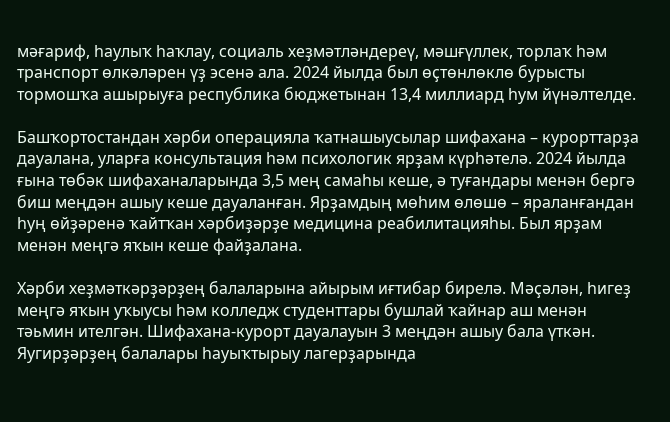мәғариф, һаулыҡ һаҡлау, социаль хеҙмәтләндереү, мәшғүллек, торлаҡ һәм транспорт өлкәләрен үҙ эсенә ала. 2024 йылда был өҫтөнлөклө бурысты тормошҡа ашырыуға республика бюджетынан 13,4 миллиард һум йүнәлтелде.

Башҡортостандан хәрби операцияла ҡатнашыусылар шифахана – курорттарҙа дауалана, уларға консультация һәм психологик ярҙам күрһәтелә. 2024 йылда ғына төбәк шифаханаларында 3,5 мең самаһы кеше, ә туғандары менән бергә биш меңдән ашыу кеше дауаланған. Ярҙамдың мөһим өлөшө – яраланғандан һуң өйҙәренә ҡайтҡан хәрбиҙәрҙе медицина реабилитацияһы. Был ярҙам менән меңгә яҡын кеше файҙалана.

Хәрби хеҙмәткәрҙәрҙең балаларына айырым иғтибар бирелә. Мәҫәлән, һигеҙ меңгә яҡын уҡыусы һәм колледж студенттары бушлай ҡайнар аш менән тәьмин ителгән. Шифахана-курорт дауалауын 3 меңдән ашыу бала үткән. Яугирҙәрҙең балалары һауыҡтырыу лагерҙарында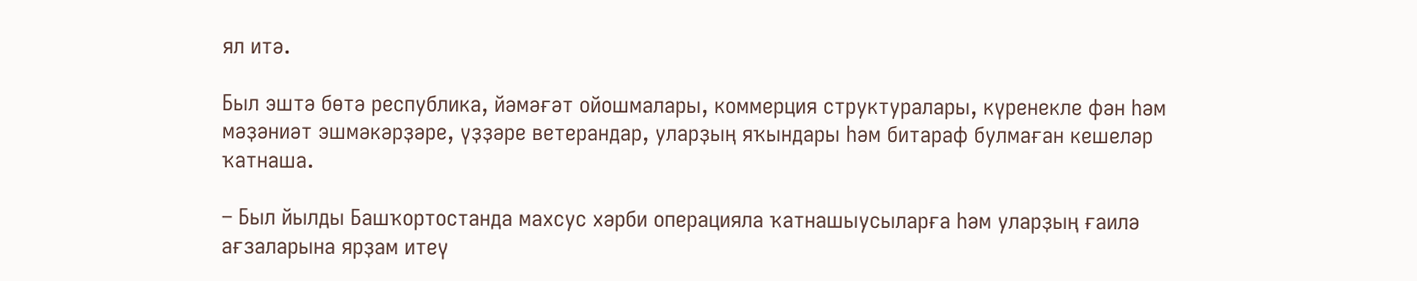ял итә.

Был эштә бөтә республика, йәмәғәт ойошмалары, коммерция структуралары, күренекле фән һәм мәҙәниәт эшмәкәрҙәре, үҙҙәре ветерандар, уларҙың яҡындары һәм битараф булмаған кешеләр ҡатнаша.

– Был йылды Башҡортостанда махсус хәрби операцияла ҡатнашыусыларға һәм уларҙың ғаилә ағзаларына ярҙам итеү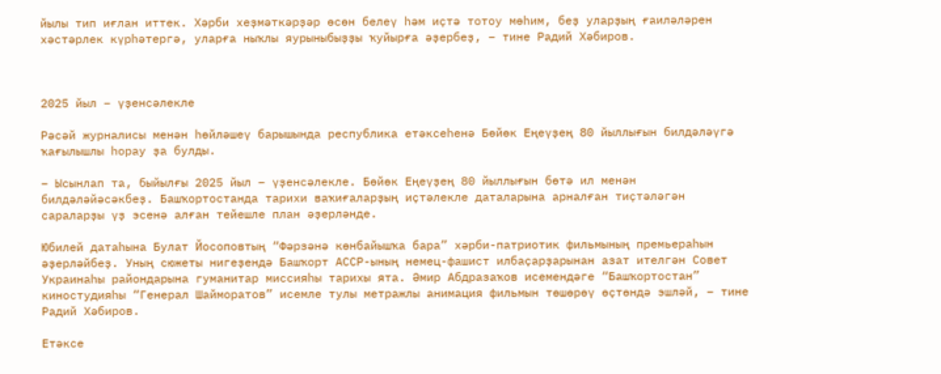йылы тип иғлан иттек. Хәрби хеҙмәткәрҙәр өсөн белеү һәм иҫтә тотоу мөһим, беҙ уларҙың ғаиләләрен хәстәрлек күрһәтергә, уларға ныҡлы яурыныбыҙҙы ҡуйырға әҙербеҙ, – тине Радий Хәбиров.



2025 йыл – үҙенсәлекле

Рәсәй журналисы менән һөйләшеү барышында республика етәксеһенә Бөйөк Еңеүҙең 80 йыллығын билдәләүгә ҡағылышлы һорау ҙа булды.

– Ысынлап та, быйылғы 2025 йыл – үҙенсәлекле. Бөйөк Еңеүҙең 80 йыллығын бөтә ил менән билдәләйәсәкбеҙ. Башҡортостанда тарихи ваҡиғаларҙың иҫтәлекле даталарына арналған тиҫтәләгән сараларҙы үҙ эсенә алған тейешле план әҙерләнде.

Юбилей датаһына Булат Йосоповтың “Фәрзәнә көнбайышҡа бара” хәрби-патриотик фильмының премьераһын әҙерләйбеҙ. Уның сюжеты нигеҙендә Башҡорт АССР-ының немец-фашист илбаҫарҙарынан азат ителгән Совет Украинаһы райондарына гуманитар миссияһы тарихы ята. Әмир Абдразаҡов исемендәге “Башҡортостан” киностудияһы “Генерал Шайморатов” исемле тулы метражлы анимация фильмын төшөрөү өҫтөндә эшләй, – тине Радий Хәбиров.

Етәксе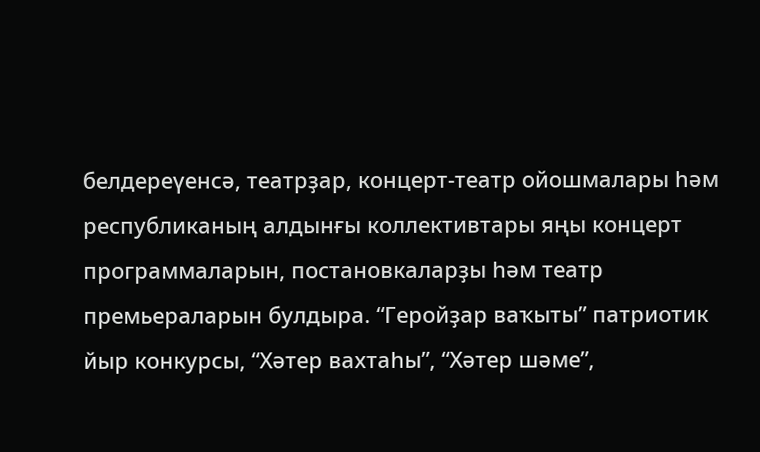белдереүенсә, театрҙар, концерт-театр ойошмалары һәм республиканың алдынғы коллективтары яңы концерт программаларын, постановкаларҙы һәм театр премьераларын булдыра. “Геройҙар ваҡыты” патриотик йыр конкурсы, “Хәтер вахтаһы”, “Хәтер шәме”,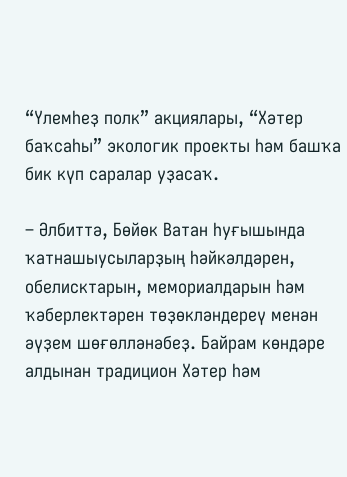“Үлемһеҙ полк” акциялары, “Хәтер баҡсаһы” экологик проекты һәм башҡа бик күп саралар уҙасаҡ.

– Әлбиттә, Бөйөк Ватан һуғышында ҡатнашыусыларҙың һәйкәлдәрен, обелисктарын, мемориалдарын һәм ҡәберлектәрен төҙөкләндереү менән әүҙем шөғөлләнәбеҙ. Байрам көндәре алдынан традицион Хәтер һәм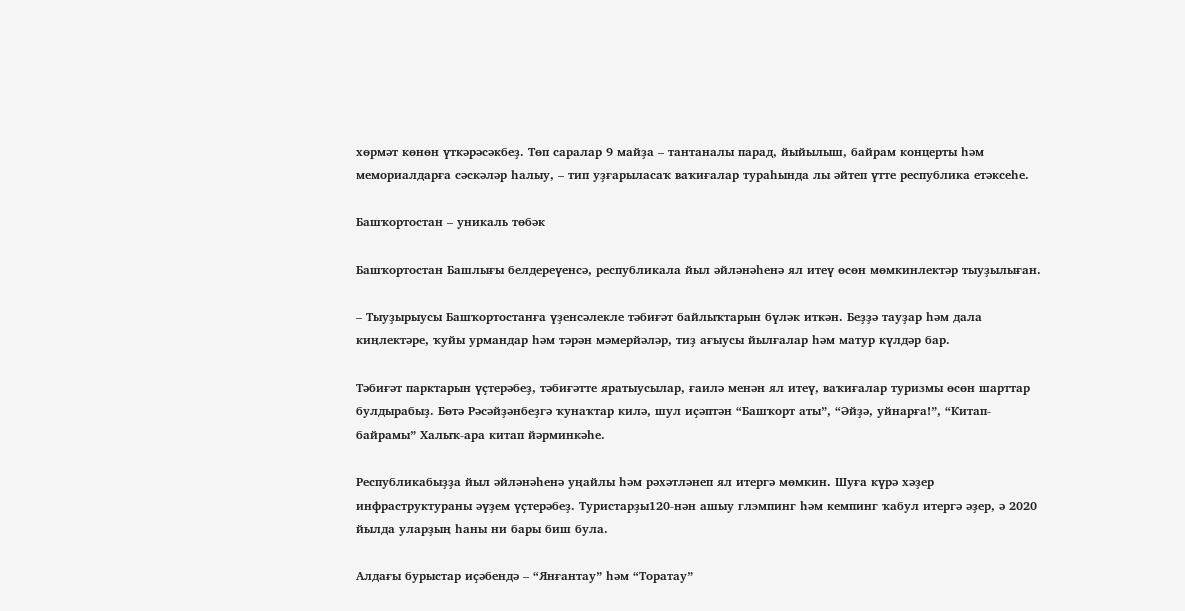хөрмәт көнөн үткәрәсәкбеҙ. Төп саралар 9 майҙа – тантаналы парад, йыйылыш, байрам концерты һәм мемориалдарға сәскәләр һалыу, – тип уҙғарыласаҡ ваҡиғалар тураһында лы әйтеп үтте республика етәксеһе.

Башҡортостан – уникаль төбәк

Башҡортостан Башлығы белдереүенсә, республикала йыл әйләнәһенә ял итеү өсөн мөмкинлектәр тыуҙылыған.

– Тыуҙырыусы Башҡортостанға үҙенсәлекле тәбиғәт байлыҡтарын бүләк иткән. Беҙҙә тауҙар һәм дала киңлектәре, ҡуйы урмандар һәм тәрән мәмерйәләр, тиҙ ағыусы йылғалар һәм матур күлдәр бар.

Тәбиғәт парктарын үҫтерәбеҙ, тәбиғәтте яратыусылар, ғаилә менән ял итеү, ваҡиғалар туризмы өсөн шарттар булдырабыҙ. Бөтә Рәсәйҙәнбеҙгә ҡунаҡтар килә, шул иҫәптән “Башҡорт аты”, “Әйҙә, уйнарға!”, “Китап-байрамы” Халыҡ-ара китап йәрминкәһе.

Республикабыҙҙа йыл әйләнәһенә уңайлы һәм рәхәтләнеп ял итергә мөмкин. Шуға күрә хәҙер инфраструктураны әүҙем үҫтерәбеҙ. Туристарҙы120-нән ашыу глэмпинг һәм кемпинг ҡабул итергә әҙер, ә 2020 йылда уларҙың һаны ни бары биш була.

Алдағы бурыстар иҫәбендә – “Янғантау” һәм “Торатау”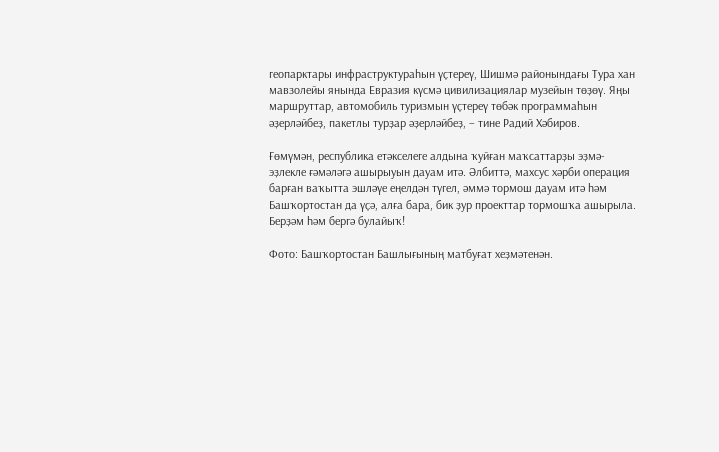геопарктары инфраструктураһын үҫтереү, Шишмә районындағы Тура хан мавзолейы янында Евразия күсмә цивилизациялар музейын төҙөү. Яңы маршруттар, автомобиль туризмын үҫтереү төбәк программаһын әҙерләйбеҙ, пакетлы турҙар әҙерләйбеҙ, – тине Радий Хәбиров.

Ғөмүмән, республика етәкселеге алдына ҡуйған маҡсаттарҙы эҙмә-эҙлекле ғәмәләгә ашырыуын дауам итә. Әлбиттә, махсус хәрби операция барған ваҡытта эшләүе еңелдән түгел, әммә тормош дауам итә һәм Башҡортостан да үҫә, алға бара, бик ҙур проекттар тормошҡа ашырыла. Берҙәм һәм бергә булайыҡ!

Фото: Башҡортостан Башлығының матбуғат хеҙмәтенән.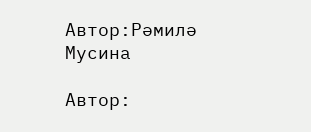Автор:Рәмилә Мусина

Автор: